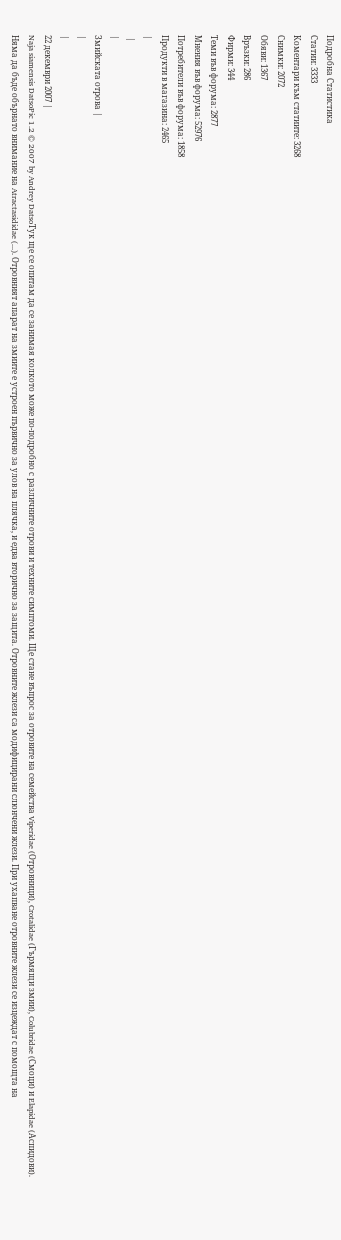Подробна Статистика
Статии: 3333
Коментари към статиите: 3268
Снимки: 2072
Обяви: 1367
Връзки: 286
Фирми: 344
Теми във форума: 2877
Мнения във форума: 52976
Потребители във форума: 1858
Продукти в магазина: 2465
|
 |
|
Змийската отрова |
|
|
22 декември 2007 |
Naja siamensis DatsoPic 1.2 © 2007 by Andrey DatsoТук ще се опитам да се занимая колкото може по-подробно с различните отрови и техните симптоми. Ще стане въпрос за отровите на семейства Viperidae (Отровници), Crotalidae (Гърмящи змии), Colubridae (Смоци) и Elapidae (Аспидови). Няма да бъде обърнато внимание на Atractasididae (...). Отровният апарат на змиите е устроен първично за улов на плячка, и едва вторично за защита. Отровните жлези са модифицирани слюнчени жлези. При ухапване отровните жлези се изцеждат с помощта на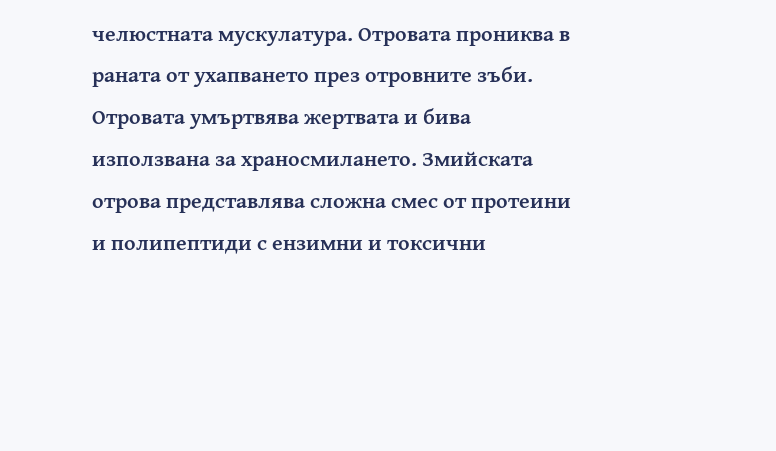челюстната мускулатура. Отровата прониква в раната от ухапването през отровните зъби.
Отровата умъртвява жертвата и бива използвана за храносмилането. Змийската отрова представлява сложна смес от протеини и полипептиди с ензимни и токсични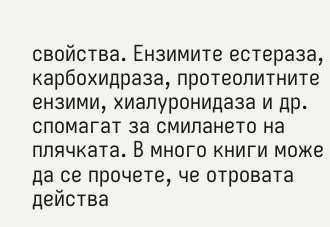свойства. Ензимите естераза, карбохидраза, протеолитните ензими, хиалуронидаза и др. спомагат за смилането на плячката. В много книги може да се прочете, че отровата действа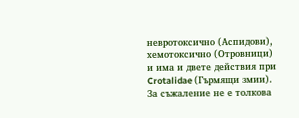невротоксично (Аспидови), хемотоксично (Отровници) и има и двете действия при Crotalidae (Гърмящи змии). За съжаление не е толкова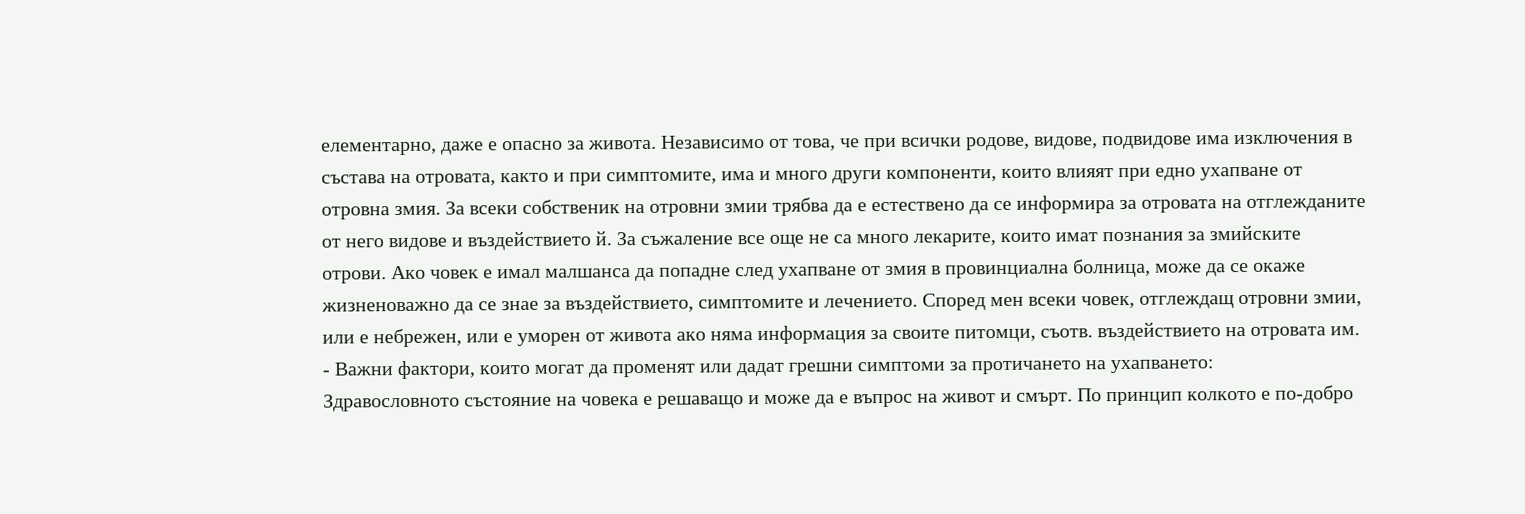елементарно, даже е опасно за живота. Независимо от това, че при всички родове, видове, подвидове има изключения в състава на отровата, както и при симптомите, има и много други компоненти, които влияят при едно ухапване от отровна змия. За всеки собственик на отровни змии трябва да е естествено да се информира за отровата на отглежданите от него видове и въздействието й. За съжаление все още не са много лекарите, които имат познания за змийските отрови. Ако човек е имал малшанса да попадне след ухапване от змия в провинциална болница, може да се окаже жизненоважно да се знае за въздействието, симптомите и лечението. Според мен всеки човек, отглеждащ отровни змии, или е небрежен, или е уморен от живота ако няма информация за своите питомци, съотв. въздействието на отровата им.
- Важни фактори, които могат да променят или дадат грешни симптоми за протичането на ухапването:
Здравословното състояние на човека е решаващо и може да е въпрос на живот и смърт. По принцип колкото е по-добро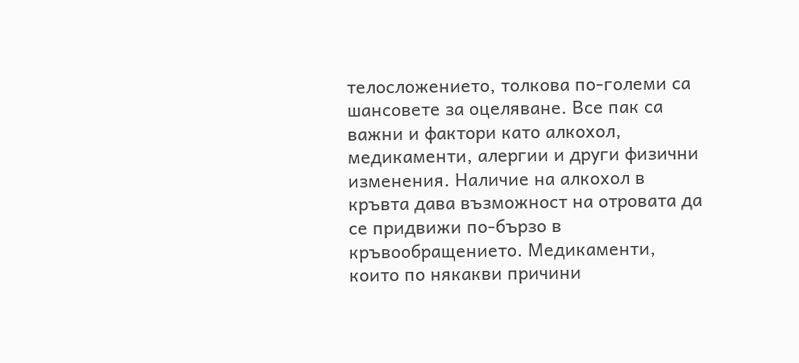телосложението, толкова по-големи са шансовете за оцеляване. Все пак са важни и фактори като алкохол, медикаменти, алергии и други физични изменения. Наличие на алкохол в кръвта дава възможност на отровата да се придвижи по-бързо в кръвообращението. Медикаменти, които по някакви причини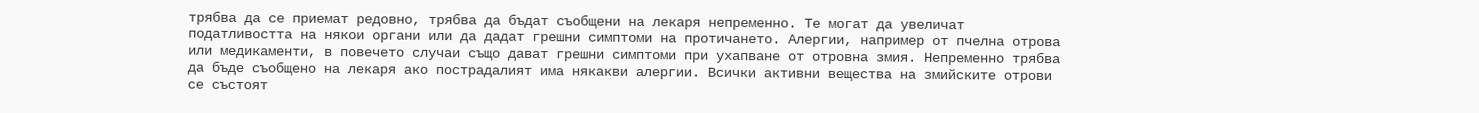трябва да се приемат редовно, трябва да бъдат съобщени на лекаря непременно. Те могат да увеличат податливостта на някои органи или да дадат грешни симптоми на протичането. Алергии, например от пчелна отрова или медикаменти, в повечето случаи също дават грешни симптоми при ухапване от отровна змия. Непременно трябва да бъде съобщено на лекаря ако пострадалият има някакви алергии. Всички активни вещества на змийските отрови се състоят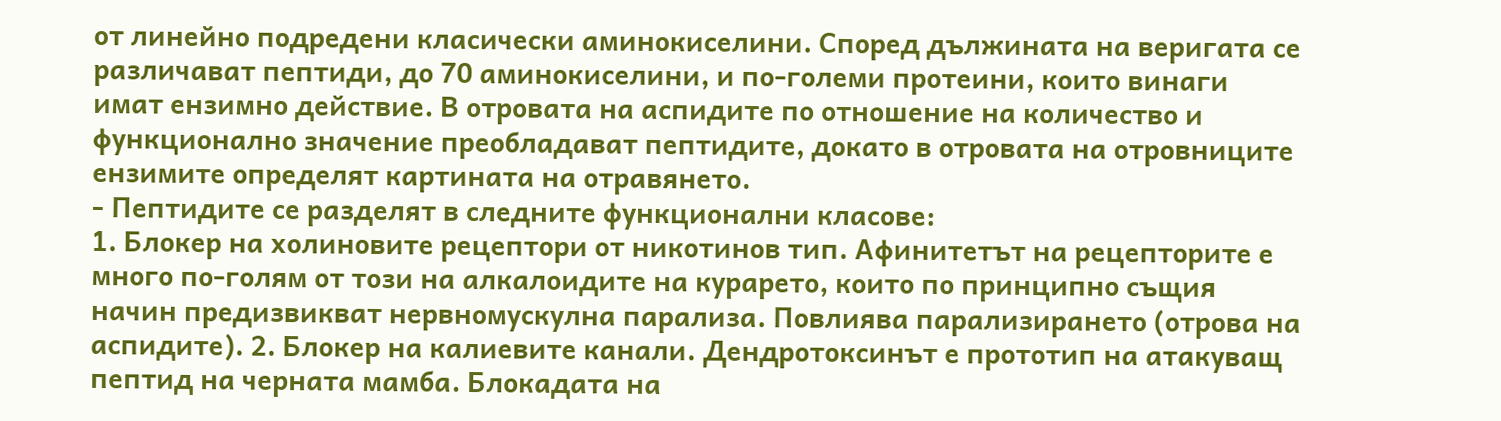от линейно подредени класически аминокиселини. Според дължината на веригата се различават пептиди, до 70 аминокиселини, и по-големи протеини, които винаги имат ензимно действие. В отровата на аспидите по отношение на количество и функционално значение преобладават пептидите, докато в отровата на отровниците ензимите определят картината на отравянето.
- Пептидите се разделят в следните функционални класове:
1. Блокер на холиновите рецептори от никотинов тип. Афинитетът на рецепторите е много по-голям от този на алкалоидите на курарето, които по принципно същия начин предизвикват нервномускулна парализа. Повлиява парализирането (отрова на аспидите). 2. Блокер на калиевите канали. Дендротоксинът е прототип на атакуващ пептид на черната мамба. Блокадата на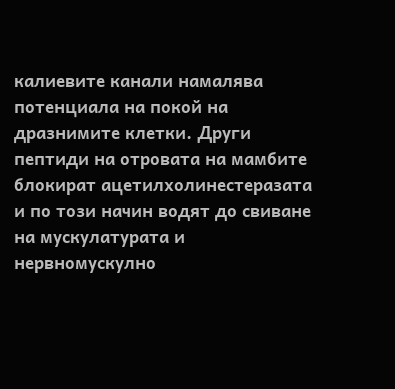калиевите канали намалява потенциала на покой на дразнимите клетки. Други пептиди на отровата на мамбите блокират ацетилхолинестеразата и по този начин водят до свиване на мускулатурата и нервномускулно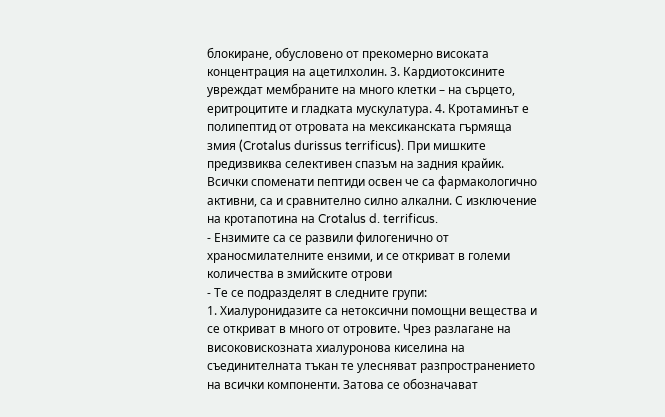блокиране, обусловено от прекомерно високата концентрация на ацетилхолин. 3. Кардиотоксините увреждат мембраните на много клетки – на сърцето, еритроцитите и гладката мускулатура. 4. Кротаминът е полипептид от отровата на мексиканската гърмяща змия (Crotalus durissus terrificus). При мишките предизвиква селективен спазъм на задния крайик. Всички споменати пептиди освен че са фармакологично активни, са и сравнително силно алкални. С изключение на кротапотина на Crotalus d. terrificus.
- Ензимите са се развили филогенично от храносмилателните ензими, и се откриват в големи количества в змийските отрови
- Те се подразделят в следните групи:
1. Хиалуронидазите са нетоксични помощни вещества и се откриват в много от отровите. Чрез разлагане на високовискозната хиалуронова киселина на съединителната тъкан те улесняват разпространението на всички компоненти. Затова се обозначават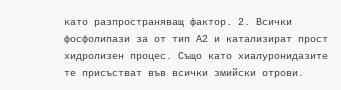като разпространяващ фактор. 2. Всички фосфолипази за от тип А2 и катализират прост хидролизен процес. Също като хиалуронидазите те присъстват във всички змийски отрови.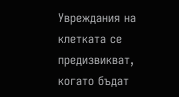Увреждания на клетката се предизвикват, когато бъдат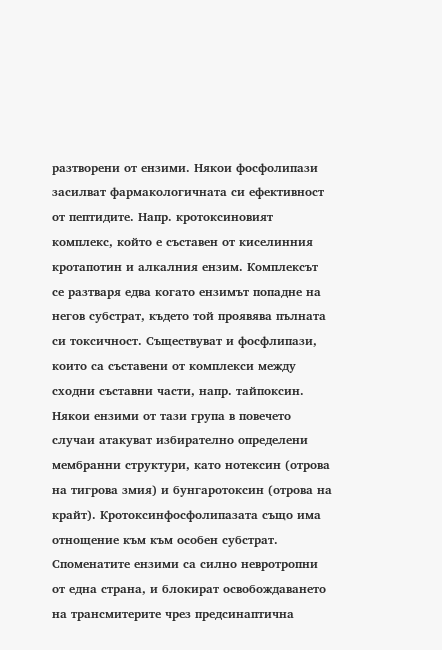разтворени от ензими. Някои фосфолипази засилват фармакологичната си ефективност от пептидите. Напр. кротоксиновият комплекс, който е съставен от киселинния кротапотин и алкалния ензим. Комплексът се разтваря едва когато ензимът попадне на негов субстрат, където той проявява пълната си токсичност. Съществуват и фосфлипази, които са съставени от комплекси между сходни съставни части, напр. тайпоксин. Някои ензими от тази група в повечето случаи атакуват избирателно определени мембранни структури, като нотексин (отрова на тигрова змия) и бунгаротоксин (отрова на крайт). Кротоксинфосфолипазата също има отнощение към към особен субстрат. Споменатите ензими са силно невротропни от една страна, и блокират освобождаването на трансмитерите чрез предсинаптична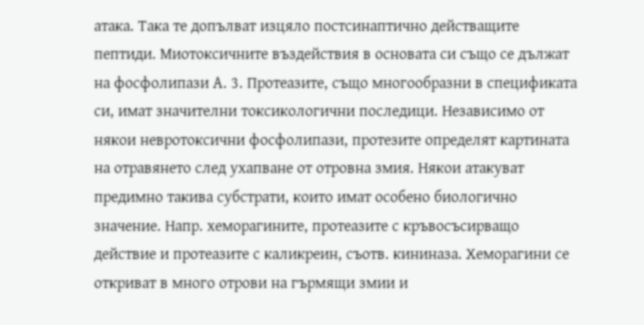атака. Така те допълват изцяло постсинаптично действащите пептиди. Миотоксичните въздействия в основата си също се дължат на фосфолипази А. 3. Протеазите, също многообразни в спецификата си, имат значителни токсикологични последици. Независимо от някои невротоксични фосфолипази, протезите определят картината на отравянето след ухапване от отровна змия. Някои атакуват предимно такива субстрати, които имат особено биологично значение. Напр. хеморагините, протеазите с кръвосъсирващо действие и протеазите с каликреин, съотв. кининаза. Хеморагини се откриват в много отрови на гърмящи змии и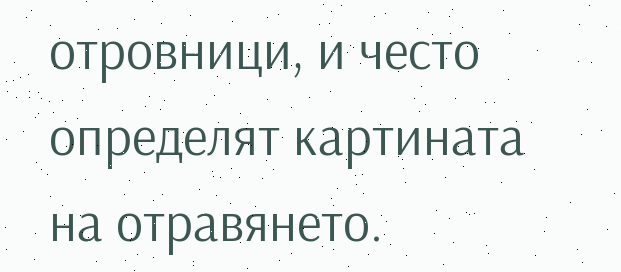отровници, и често определят картината на отравянето.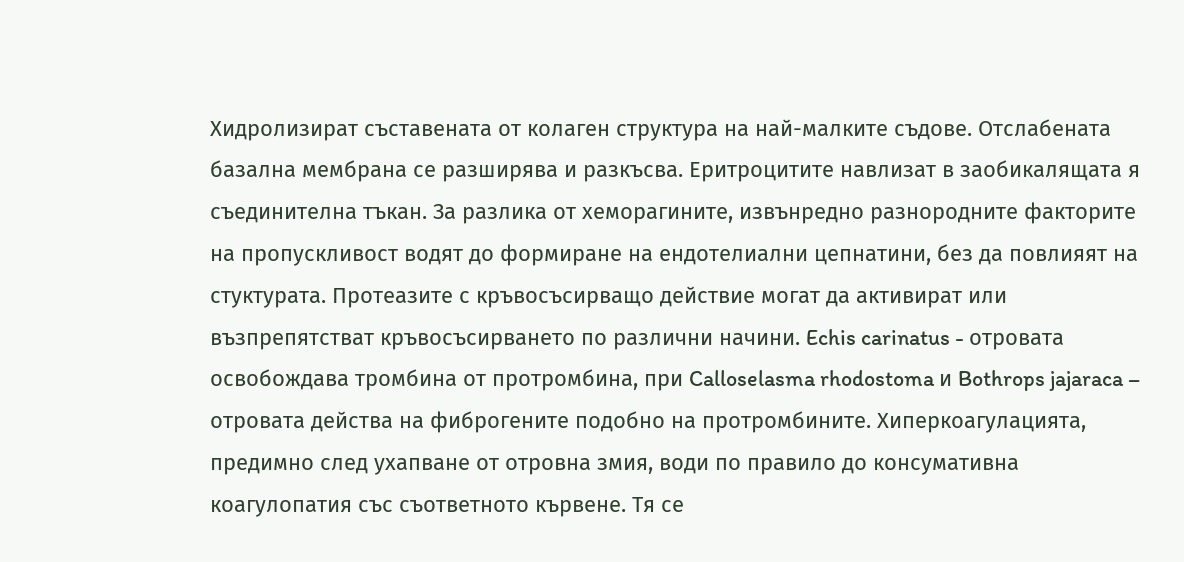Хидролизират съставената от колаген структура на най-малките съдове. Отслабената базална мембрана се разширява и разкъсва. Еритроцитите навлизат в заобикалящата я съединителна тъкан. За разлика от хеморагините, извънредно разнородните факторите на пропускливост водят до формиране на ендотелиални цепнатини, без да повлияят на стуктурата. Протеазите с кръвосъсирващо действие могат да активират или възпрепятстват кръвосъсирването по различни начини. Echis carinatus - отровата освобождава тромбина от протромбина, при Calloselasma rhodostoma и Bothrops jajaraca – отровата действа на фиброгените подобно на протромбините. Хиперкоагулацията, предимно след ухапване от отровна змия, води по правило до консумативна коагулопатия със съответното кървене. Тя се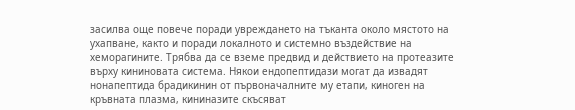засилва още повече поради увреждането на тъканта около мястото на ухапване, както и поради локалното и системно въздействие на хеморагините. Трябва да се вземе предвид и действието на протеазите върху кининовата система. Някои ендопептидази могат да извадят нонапептида брадикинин от първоначалните му етапи, киноген на кръвната плазма, кининазите скъсяват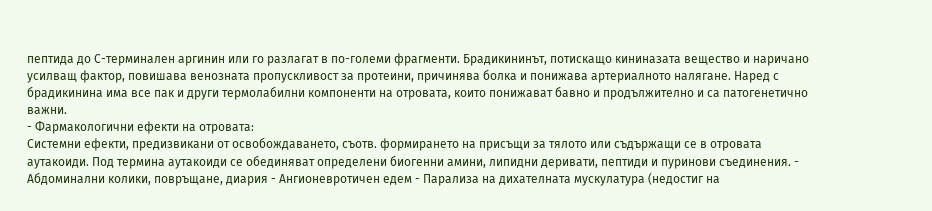пептида до С-терминален аргинин или го разлагат в по-големи фрагменти. Брадикининът, потискащо кининазата вещество и наричано усилващ фактор, повишава венозната пропускливост за протеини, причинява болка и понижава артериалното налягане. Наред с брадикинина има все пак и други термолабилни компоненти на отровата, които понижават бавно и продължително и са патогенетично важни.
- Фармакологични ефекти на отровата:
Системни ефекти, предизвикани от освобождаването, съотв. формирането на присъщи за тялото или съдържащи се в отровата аутакоиди. Под термина аутакоиди се обединяват определени биогенни амини, липидни деривати, пептиди и пуринови съединения. - Абдоминални колики, повръщане, диария - Ангионевротичен едем - Парализа на дихателната мускулатура (недостиг на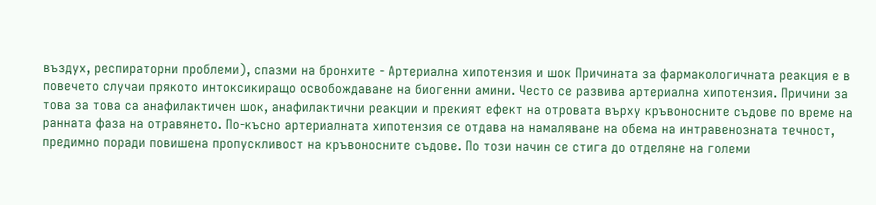въздух, респираторни проблеми), спазми на бронхите - Артериална хипотензия и шок Причината за фармакологичната реакция е в повечето случаи прякото интоксикиращо освобождаване на биогенни амини. Често се развива артериална хипотензия. Причини за това за това са анафилактичен шок, анафилактични реакции и прекият ефект на отровата върху кръвоносните съдове по време на ранната фаза на отравянето. По-късно артериалната хипотензия се отдава на намаляване на обема на интравенозната течност, предимно поради повишена пропускливост на кръвоносните съдове. По този начин се стига до отделяне на големи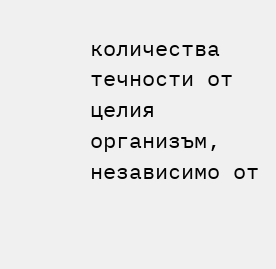количества течности от целия организъм, независимо от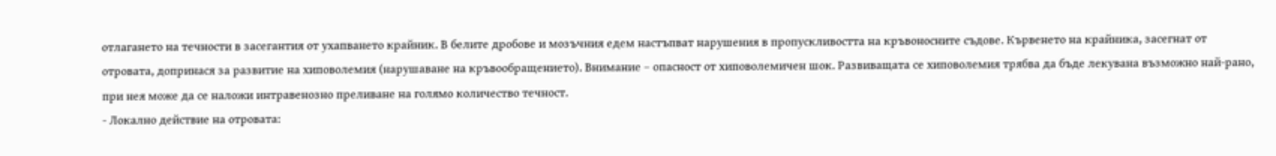отлагането на течности в засегантия от ухапването крайник. В белите дробове и мозъчния едем настъпват нарушения в пропускливостта на кръвоносните съдове. Кървенето на крайника, засегнат от отровата, допринася за развитие на хиповолемия (нарушаване на кръвообращението). Внимание – опасност от хиповолемичен шок. Развиващата се хиповолемия трябва да бъде лекувана възможно най-рано, при нея може да се наложи интравенозно преливане на голямо количество течност.
- Локално действие на отровата: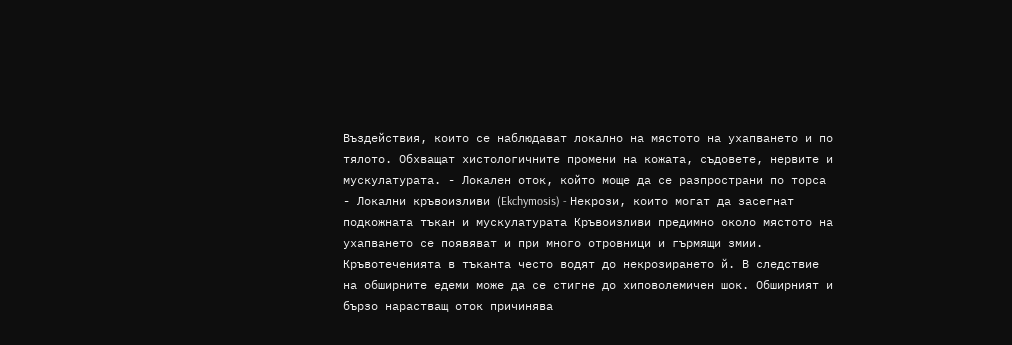Въздействия, които се наблюдават локално на мястото на ухапването и по тялото. Обхващат хистологичните промени на кожата, съдовете, нервите и мускулатурата. - Локален оток, който моще да се разпространи по торса - Локални кръвоизливи (Ekchymosis) - Некрози, които могат да засегнат подкожната тъкан и мускулатурата Кръвоизливи предимно около мястото на ухапването се появяват и при много отровници и гърмящи змии. Кръвотеченията в тъканта често водят до некрозирането й. В следствие на обширните едеми може да се стигне до хиповолемичен шок. Обширният и бързо нарастващ оток причинява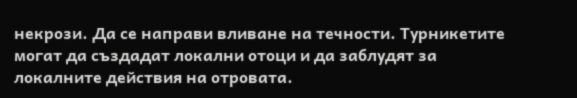некрози. Да се направи вливане на течности. Турникетите могат да създадат локални отоци и да заблудят за локалните действия на отровата.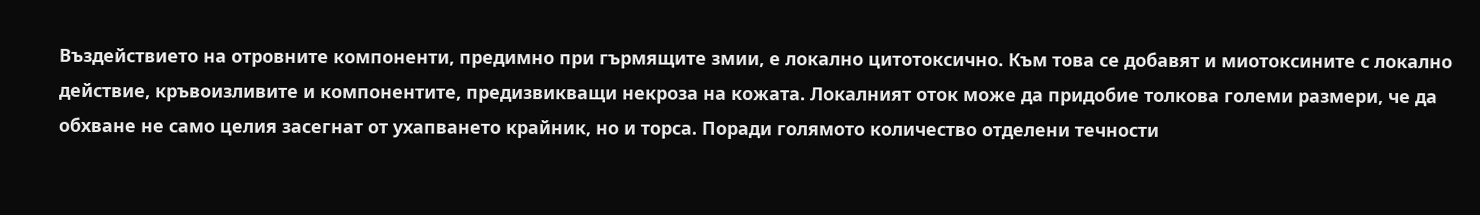Въздействието на отровните компоненти, предимно при гърмящите змии, е локално цитотоксично. Към това се добавят и миотоксините с локално действие, кръвоизливите и компонентите, предизвикващи некроза на кожата. Локалният оток може да придобие толкова големи размери, че да обхване не само целия засегнат от ухапването крайник, но и торса. Поради голямото количество отделени течности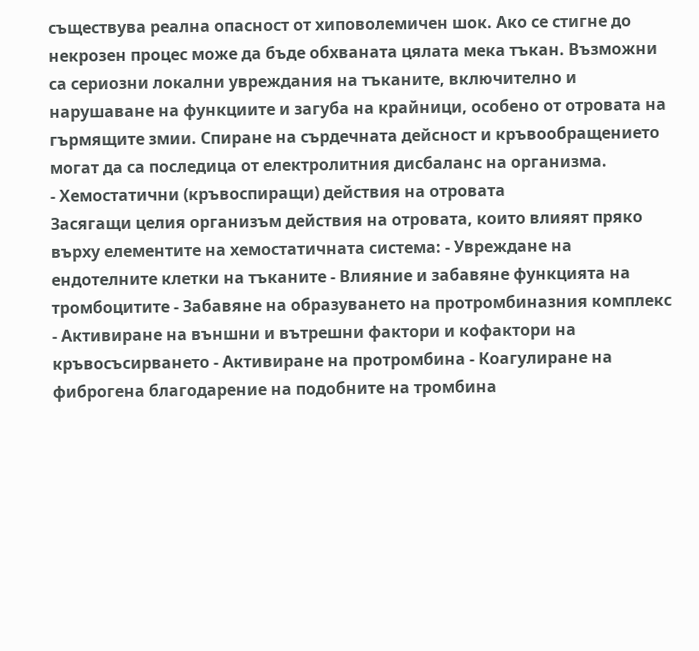съществува реална опасност от хиповолемичен шок. Ако се стигне до некрозен процес може да бъде обхваната цялата мека тъкан. Възможни са сериозни локални увреждания на тъканите, включително и нарушаване на функциите и загуба на крайници, особено от отровата на гърмящите змии. Спиране на сърдечната дейсност и кръвообращението могат да са последица от електролитния дисбаланс на организма.
- Хемостатични (кръвоспиращи) действия на отровата
Засягащи целия организъм действия на отровата, които влияят пряко върху елементите на хемостатичната система: - Увреждане на ендотелните клетки на тъканите - Влияние и забавяне функцията на тромбоцитите - Забавяне на образуването на протромбиназния комплекс - Активиране на външни и вътрешни фактори и кофактори на кръвосъсирването - Активиране на протромбина - Коагулиране на фиброгена благодарение на подобните на тромбина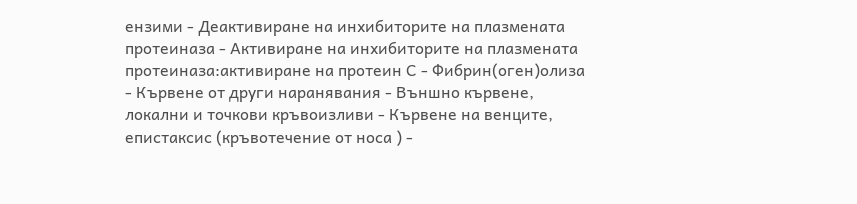ензими - Деактивиране на инхибиторите на плазмената протеиназа - Активиране на инхибиторите на плазмената протеиназа:активиране на протеин С - Фибрин(оген)олиза - Кървене от други наранявания - Външно кървене, локални и точкови кръвоизливи - Кървене на венците, епистаксис (кръвотечение от носа ) -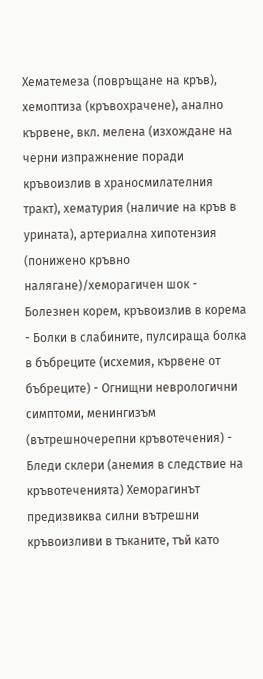Хематемеза (повръщане на кръв), хемоптиза (кръвохрачене), анално кървене, вкл. мелена (изхождане на черни изпражнение поради кръвоизлив в храносмилателния тракт), хематурия (наличие на кръв в урината), артериална хипотензия (понижено кръвно налягане)/хеморагичен шок - Болезнен корем, кръвоизлив в корема - Болки в слабините, пулсираща болка в бъбреците (исхемия, кървене от бъбреците) - Огнищни неврологични симптоми, менингизъм (вътрешночерепни кръвотечения) - Бледи склери (анемия в следствие на кръвотеченията) Хеморагинът предизвиква силни вътрешни кръвоизливи в тъканите, тъй като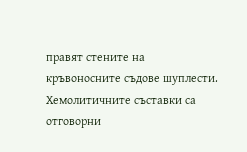правят стените на кръвоносните съдове шуплести. Хемолитичните съставки са отговорни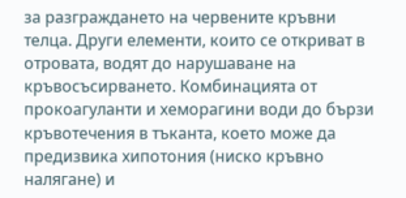за разграждането на червените кръвни телца. Други елементи, които се откриват в отровата, водят до нарушаване на кръвосъсирването. Комбинацията от прокоагуланти и хеморагини води до бързи кръвотечения в тъканта, което може да предизвика хипотония (ниско кръвно налягане) и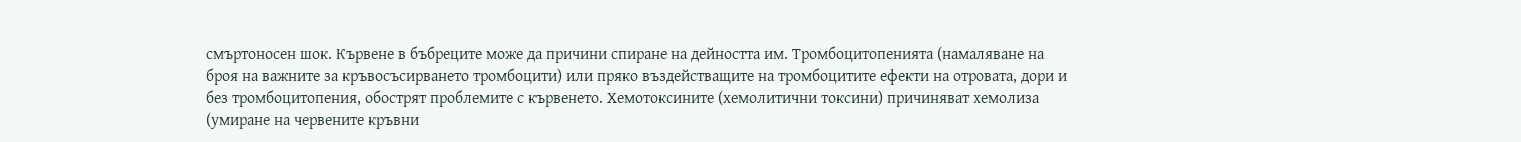смъртоносен шок. Кървене в бъбреците може да причини спиране на дейността им. Тромбоцитопенията (намаляване на броя на важните за кръвосъсирването тромбоцити) или пряко въздействащите на тромбоцитите ефекти на отровата, дори и без тромбоцитопения, обострят проблемите с кървенето. Хемотоксините (хемолитични токсини) причиняват хемолиза (умиране на червените кръвни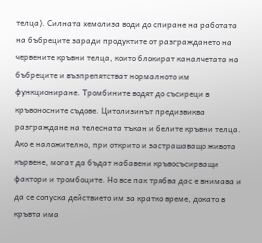телца). Силната хемолиза води до спиране на работата на бъбреците заради продуктите от разграждането на червените кръвни телца, които блокират каналчетата на бъбреците и възпрепятстват нормалното им функциониране. Тромбините водят до съсиреци в кръвоносните съдове. Цитолизинът предизвиква разграждане на телесната тъкан и белите кръвни телца. Ако е наложително, при открито и застрашаващо живота кървене, могат да бъдат набавени кръвосъсирващи фактори и тромбоците. Но все пак трябва дас е внимава и да се сопуска действието им за кратко време, докато в кръвта има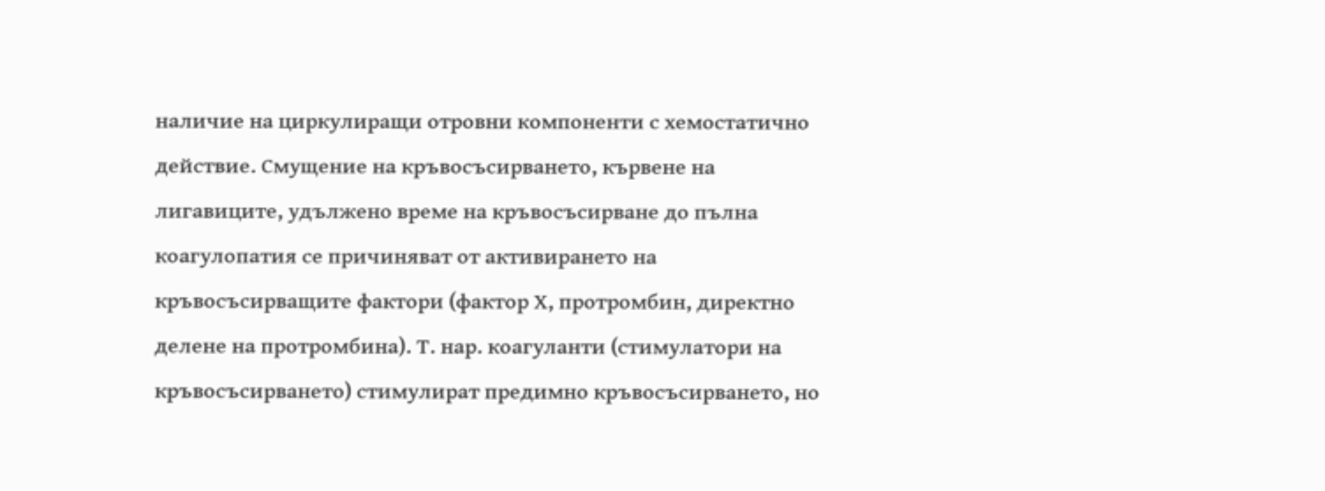наличие на циркулиращи отровни компоненти с хемостатично действие. Смущение на кръвосъсирването, кървене на лигавиците, удължено време на кръвосъсирване до пълна коагулопатия се причиняват от активирането на кръвосъсирващите фактори (фактор Х, протромбин, директно делене на протромбина). Т. нар. коагуланти (стимулатори на кръвосъсирването) стимулират предимно кръвосъсирването, но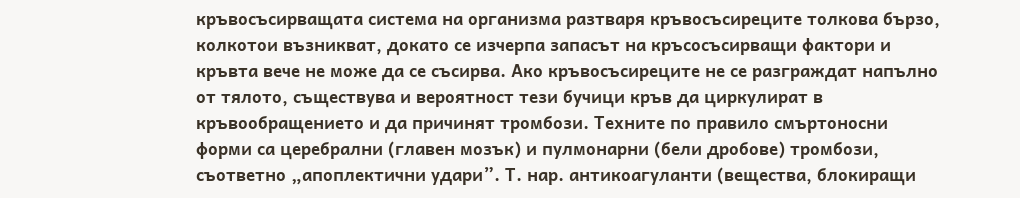кръвосъсирващата система на организма разтваря кръвосъсиреците толкова бързо, колкотои възникват, докато се изчерпа запасът на кръсосъсирващи фактори и кръвта вече не може да се съсирва. Ако кръвосъсиреците не се разграждат напълно от тялото, съществува и вероятност тези бучици кръв да циркулират в кръвообращението и да причинят тромбози. Техните по правило смъртоносни форми са церебрални (главен мозък) и пулмонарни (бели дробове) тромбози, съответно „апоплектични удари”. Т. нар. антикоагуланти (вещества, блокиращи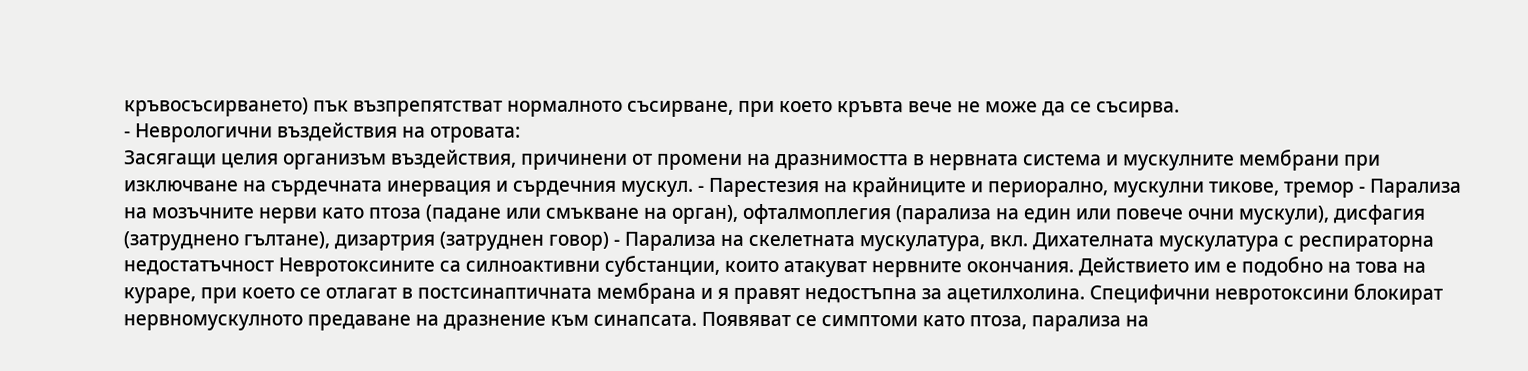кръвосъсирването) пък възпрепятстват нормалното съсирване, при което кръвта вече не може да се съсирва.
- Неврологични въздействия на отровата:
Засягащи целия организъм въздействия, причинени от промени на дразнимостта в нервната система и мускулните мембрани при изключване на сърдечната инервация и сърдечния мускул. - Парестезия на крайниците и периорално, мускулни тикове, тремор - Парализа на мозъчните нерви като птоза (падане или смъкване на орган), офталмоплегия (парализа на един или повече очни мускули), дисфагия (затруднено гълтане), дизартрия (затруднен говор) - Парализа на скелетната мускулатура, вкл. Дихателната мускулатура с респираторна недостатъчност Невротоксините са силноактивни субстанции, които атакуват нервните окончания. Действието им е подобно на това на кураре, при което се отлагат в постсинаптичната мембрана и я правят недостъпна за ацетилхолина. Специфични невротоксини блокират нервномускулното предаване на дразнение към синапсата. Появяват се симптоми като птоза, парализа на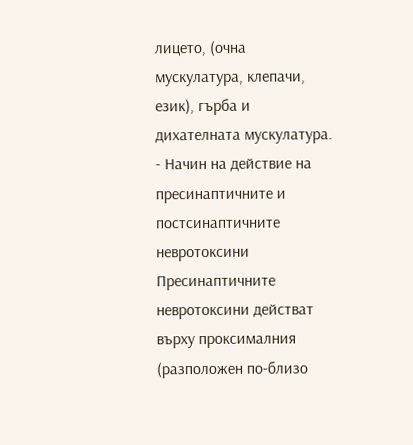лицето, (очна мускулатура, клепачи, език), гърба и дихателната мускулатура.
- Начин на действие на пресинаптичните и постсинаптичните невротоксини
Пресинаптичните невротоксини действат върху проксималния (разположен по-близо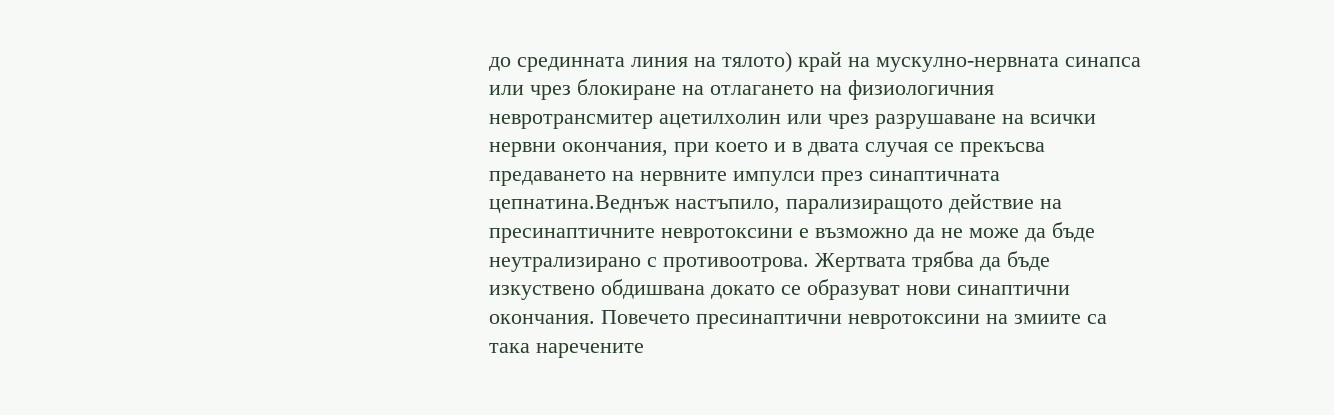до срединната линия на тялото) край на мускулно-нервната синапса или чрез блокиране на отлагането на физиологичния невротрансмитер ацетилхолин или чрез разрушаване на всички нервни окончания, при което и в двата случая се прекъсва предаването на нервните импулси през синаптичната цепнатина.Веднъж настъпило, парализиращото действие на пресинаптичните невротоксини е възможно да не може да бъде неутрализирано с противоотрова. Жертвата трябва да бъде изкуствено обдишвана докато се образуват нови синаптични окончания. Повечето пресинаптични невротоксини на змиите са така наречените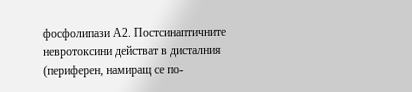фосфолипази А2. Постсинаптичните невротоксини действат в дисталния (периферен, намиращ се по-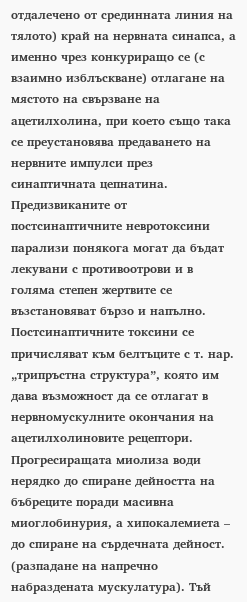отдалечено от срединната линия на тялото) край на нервната синапса, а именно чрез конкуриращо се (с взаимно изблъскване) отлагане на мястото на свързване на ацетилхолина, при което също така се преустановява предаването на нервните импулси през синаптичната цепнатина. Предизвиканите от постсинаптичните невротоксини парализи понякога могат да бъдат лекувани с противоотрови и в голяма степен жертвите се възстановяват бързо и напълно. Постсинаптичните токсини се причисляват към белтъците с т. нар. „трипръстна структура”, която им дава възможност да се отлагат в нервномускулните окончания на ацетилхолиновите рецептори. Прогресиращата миолиза води нерядко до спиране дейността на бъбреците поради масивна миоглобинурия, а хипокалемиета – до спиране на сърдечната дейност. (разпадане на напречно набраздената мускулатура). Тъй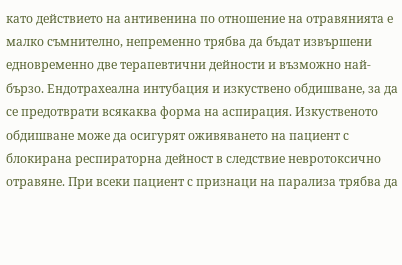като действието на антивенина по отношение на отравянията е малко съмнително, непременно трябва да бъдат извършени едновременно две терапевтични дейности и възможно най-бързо. Ендотрахеална интубация и изкуствено обдишване, за да се предотврати всякаква форма на аспирация. Изкуственото обдишване може да осигурят оживяването на пациент с блокирана респираторна дейност в следствие невротоксично отравяне. При всеки пациент с признаци на парализа трябва да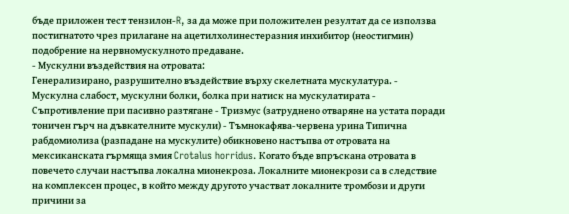бъде приложен тест тензилон-R, за да може при положителен резултат да се използва постигнатото чрез прилагане на ацетилхолинестеразния инхибитор (неостигмин) подобрение на нервномускулното предаване.
- Мускулни въздействия на отровата:
Генерализирано, разрушително въздействие върху скелетната мускулатура. - Мускулна слабост, мускулни болки, болка при натиск на мускулатирата - Съпротивление при пасивно разтягане - Тризмус (затруднено отваряне на устата поради тоничен гърч на дъвкателните мускули) - Тъмнокафява-червена урина Типична рабдомиолиза (разпадане на мускулите) обикновено настъпва от отровата на мексиканската гърмяща змия Crotalus horridus. Когато бъде впръскана отровата в повечето случаи настъпва локална мионекроза. Локалните мионекрози са в следствие на комплексен процес, в който между другото участват локалните тромбози и други причини за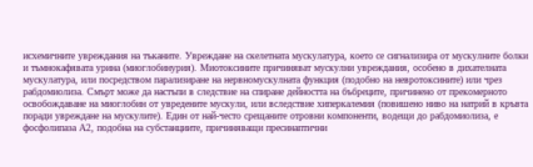исхемичните увреждания на тъканите. Увреждане на скелетната мускулатура, което се сигнализира от мускулните болки и тъмнокафявата урина (миоглобинурия). Миотоксините причиняват мускулни увреждания, особено в дихателната мускулатура, или посредством парализиране на нервномускулната функция (подобно на невротоксините) или чрез рабдомиолиза. Смърт може да настъпи в следствие на спиране дейността на бъбреците, причинено от прекомерното освобождаване на миоглобин от увредените мускули, или вследствие хиперкалемия (повишено ниво на натрий в кръвта поради увреждане на мускулите). Един от най-често срещаните отровни компоненти, водещи до рабдомиолиза, е фосфолипаза А2, подобна на субстанциите, причиняващи пресинаптични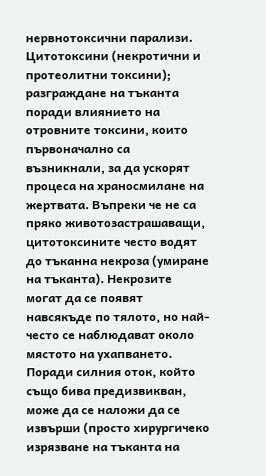нервнотоксични парализи. Цитотоксини (некротични и протеолитни токсини); разграждане на тъканта поради влиянието на отровните токсини, които първоначално са възникнали, за да ускорят процеса на храносмилане на жертвата. Въпреки че не са пряко животозастрашаващи, цитотоксините често водят до тъканна некроза (умиране на тъканта). Некрозите могат да се появят навсякъде по тялото, но най-често се наблюдават около мястото на ухапването. Поради силния оток, който също бива предизвикван, може да се наложи да се извърши (просто хирургичеко изрязване на тъканта на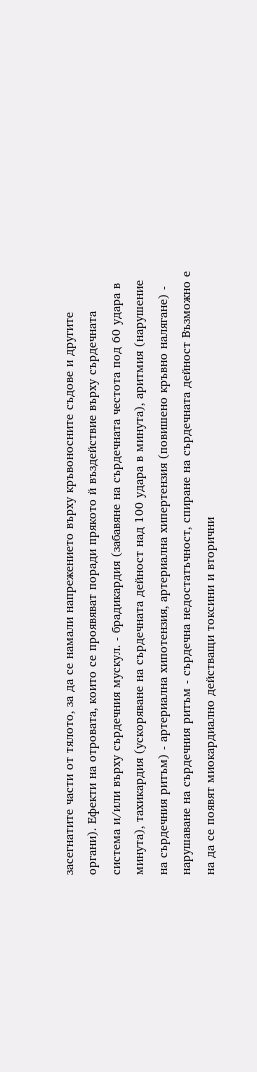засегнатите части от тялото, за да се намали напрежението върху кръвоносните съдове и другите органи). Ефекти на отровата, които се проявяват поради прякото й въздействие върху сърдечната система и/или върху сърдечния мускул. - брадикардия (забавяне на сърдечната честота под 60 удара в минута), тахикардия (ускоряване на сърдечната дейност над 100 удара в минута), аритмия (нарушение на сърдечния ритъм) - артериална хипотензия, артериална хипертензия (повишено кръвно налягане) - нарушаване на сърдечния ритъм - сърдечна недостатъчност, спиране на сърдечната дейност Възможно е на да се появят миокардиално действащи токсини и вторични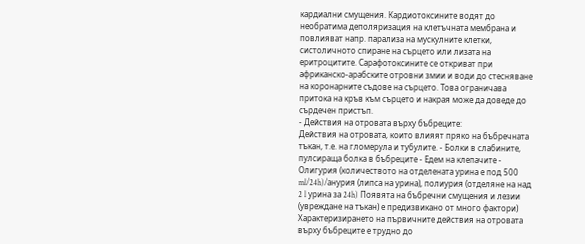кардиални смущения. Кардиотоксините водят до необратима деполяризация на клетъчната мембрана и повлияват напр. парализа на мускулните клетки, систоличното спиране на сърцето или лизата на еритроцитите. Сарафотоксините се откриват при африканско-арабските отровни змии и води до стесняване на коронарните съдове на сърцето. Това ограничава притока на кръв към сърцето и накрая може да доведе до сърдечен пристъп.
- Действия на отровата върху бъбреците:
Действия на отровата, които влияят пряко на бъбречната тъкан, т.е. на гломерула и тубулите. - Болки в слабините, пулсираща болка в бъбреците - Едем на клепачите - Олигурия (количеството на отделената урина е под 500 ml/24h)/анурия (липса на урина), полиурия (отделяне на над 2 l урина за 24h) Появята на бъбречни смущения и лезии (увреждане на тъкан) е предизвикано от много фактори) Характеризирането на първичните действия на отровата върху бъбреците е трудно до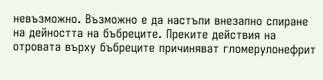невъзможно. Възможно е да настъпи внезапно спиране на дейността на бъбреците. Преките действия на отровата върху бъбреците причиняват гломерулонефрит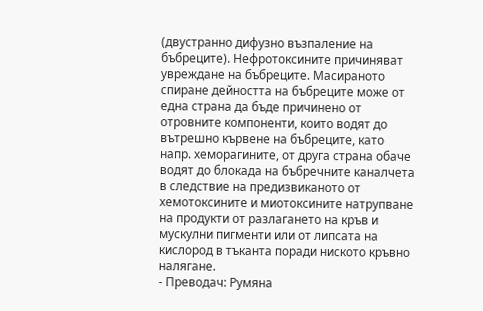(двустранно дифузно възпаление на бъбреците). Нефротоксините причиняват увреждане на бъбреците. Масираното спиране дейността на бъбреците може от една страна да бъде причинено от отровните компоненти, които водят до вътрешно кървене на бъбреците, като напр. хеморагините, от друга страна обаче водят до блокада на бъбречните каналчета в следствие на предизвиканото от хемотоксините и миотоксините натрупване на продукти от разлагането на кръв и мускулни пигменти или от липсата на кислород в тъканта поради ниското кръвно налягане.
- Преводач: Румяна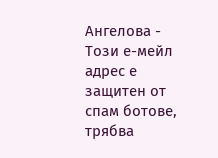Ангелова -
Този е-мейл адрес е защитен от спам ботове, трябва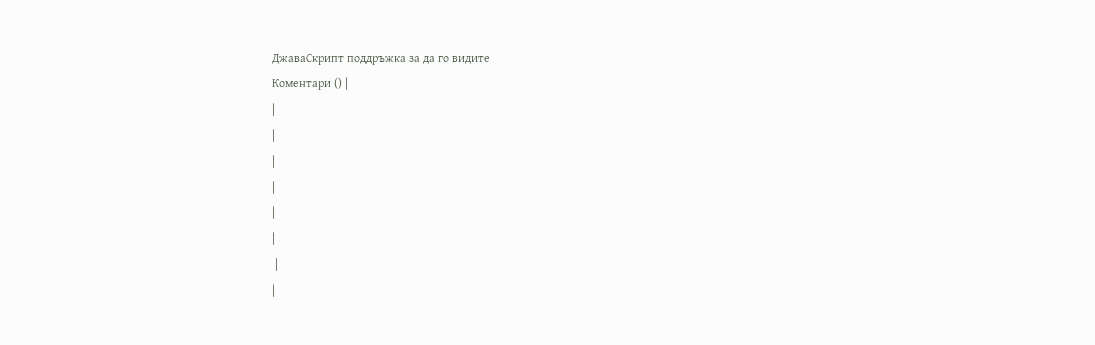ДжаваСкрипт поддръжка за да го видите
Коментари () |
|
|
|
|
|
|
 |
|